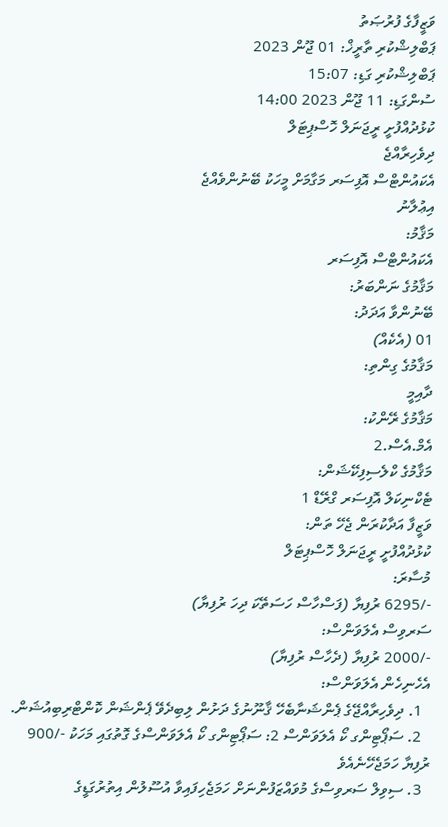ވަޒީފާގެ ފުރުޞަތު
ޕަބްލިޝްކުރި ތާރީޚް: 01 ޖޫން 2023
ޕަބްލިޝްކުރި ގަޑި: 15:07
ސުންގަޑި: 11 ޖޫން 2023 14:00
ކުޅުދުއްފުށީ ރީޖަނަލް ހޮސްޕިޓަލް
ދިވެހިރާއްޖެ
އެކައުންޓްސް އޮފިސަރ މަގާމަށް މީހަކު ބޭނުންވެއްޖެ
އިޢުލާނު
މަޤާމު:
އެކައުންޓްސް އޮފިސަރ
މަޤާމުގެ ނަންބަރު:
ބޭނުންވާ އަދަދު:
01 (އެކެއް)
މަޤާމުގެ ގިންތި:
ދާއިމީ
މަޤާމުގެ ރޭންކު:
އެމް.އެސް.2
މަޤާމުގެ ކްލެސިފިކޭޝަން:
ޓެކްނިކަލް އޮފިސަރ ގްރޭޑް 1
ވަޒީފާ އަދާކުރަން ޖެހޭ ތަން:
ކުޅުދުއްފުށީ ރީޖަނަލް ހޮސްޕިޓަލް
މުސާރަ:
-/6295 ރުފިޔާ (ފަސްހާސް ހަސަތޭކަ ދިހަ ރުފިޔާ)
ސަރވިސް އެލަވަންސް:
-/2000 ރުފިޔާ (ދެހާސް ރުފިޔާ)
އެހެނިހެން އެލަވަންސް:
  1. ދިވެހިރާއްޖޭގެ ޕެންޝަނާބެހޭ ޤާނޫނުގެ ދަށުން ލިބިދެވޭ ޕެންޝަން ކޮންޓްރިބިއުޝަން.
  2. ސަޕޯޓިންގ ކޯ އެލަވަންސް 2: ސަޕޯޓިންގ ކޯ އެލަވަންސްގެ ގޮތުގައި މަހަކު -/900 ރުފިޔާ ހަމަޖެހޭނެއެވެ
  3. ސިވިލް ސަރވިސްގެ މުވައްޒަފުންނަށް ހަމަޖެހިފައިވާ އުސޫލުން އިތުރުގަޑީގެ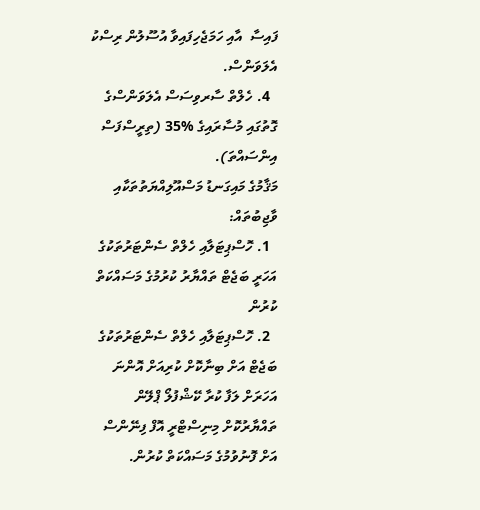ފައިސާ  އާއި ހަމަޖެހިފައިވާ އުސޫލުން ރިސްކު އެލަވަންސް.
  4. ހެލްތް ސާރވިސަސް އެލަވަންސްގެ ގޮތުގައި މުސާރައިގެ %35 (ތިރީސްފަސް އިންސައްތަ).
މަޤާމުގެ މައިގަނޑު މަސްއޫލިއްޔަތުތަކާއި ވާޖިބުތައް:
  1. ހޮސްޕިޓަލާއި ހެލްތް ސެންޓަރުތަކުގެ އަހަރީ ބަޖެޓް ތައްޔާރު ކުރުމުގެ މަސައްކަތް ކުރުން
  2. ހޮސްޕިޓަލާއި ހެލްތް ސެންޓަރުތަކުގެ ބަޖެޓް އަށް ބިނާކޮށް ކުރިއަށް އޮންނަ އަހަރަށް ލަފާ ކުރާ ކޭޝްފުލޯ ޕްލޭން ތައްޔާރުކޮށް މިނިސްޓްރީ އޮފް ފިނޭންސް އަށް ފޮނުވުމުގެ މަސައްކަތް ކުރުން.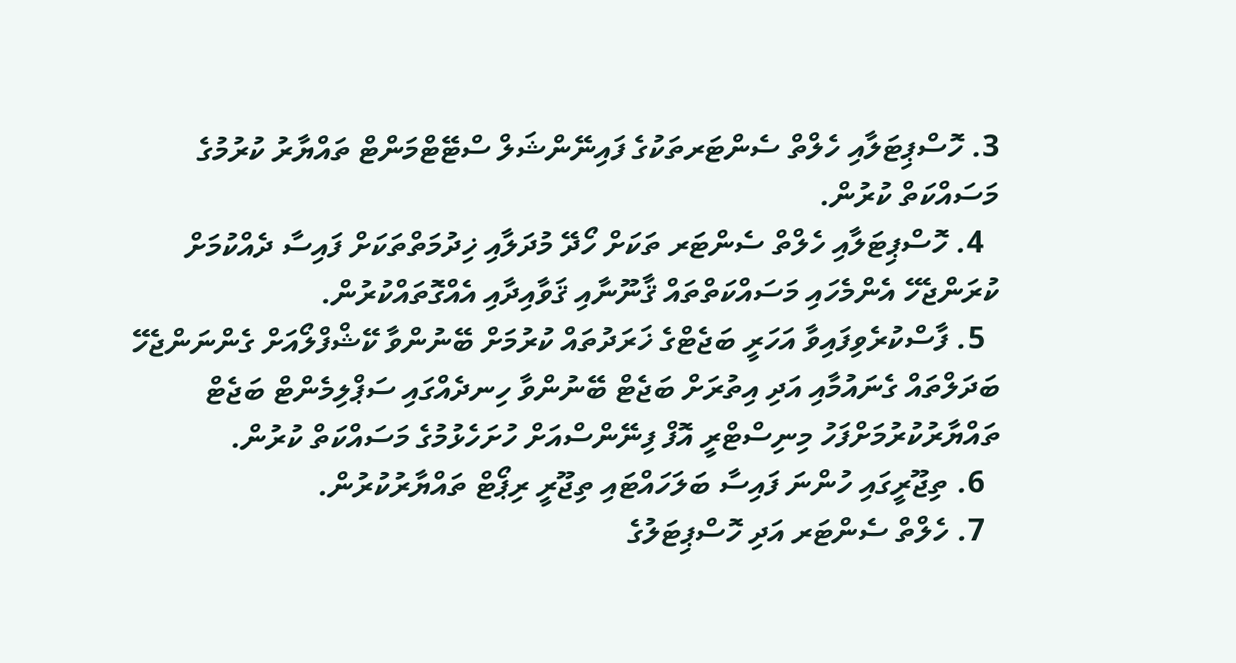3. ހޮސްޕިޓަލާއި ހެލްތް ސެންޓަރތަކުގެ ފައިނޭންޝަލް ސްޓޭޓްމަންޓް ތައްޔާރު ކުރުމުގެ މަސައްކަތް ކުރުން.
  4. ހޮސްޕިޓަލާއި ހެލްތް ސެންޓަރ ތަކަށް ހޯދޭ މުދަލާއި ޚިދުމަތްތަކަށް ފައިސާ ދެއްކުމަށް ކުރަންޖެހޭ އެންމެހައި މަސައްކަތްތައް ޤާނޫނާއި ޤަވާއިދާއި އެއްގޮތައްކުރުން.
  5. ފާސްކުރެވިފައިވާ އަހަރީ ބަޖެޓްގެ ޚަރަދުތައް ކުރުމަށް ބޭނުންވާ ކޭޝްފްލޯއަށް ގެންނަންޖެހޭ ބަދަލްތައް ގެނައުމާއި އަދި އިތުރަށް ބަޖެޓް ބޭނުންވާ ހިނދެއްގައި ސަޕްލިމެންޓް ބަޖެޓް ތައްޔާރުކުރުމަށްފަހު މިނިސްޓްރީ އޮފް ފިނޭންސްއަށް ހުށަހެޅުމުގެ މަސައްކަތް ކުރުން.
  6. ތިޖޫރީގައި ހުންނަ ފައިސާ ބަލަހައްޓައި ތިޖޫރީ ރިޕޯޓް ތައްޔާރުކުރުން.
  7. ހެލްތް ސެންޓަރ އަދި ހޮސްޕިޓަލުގެ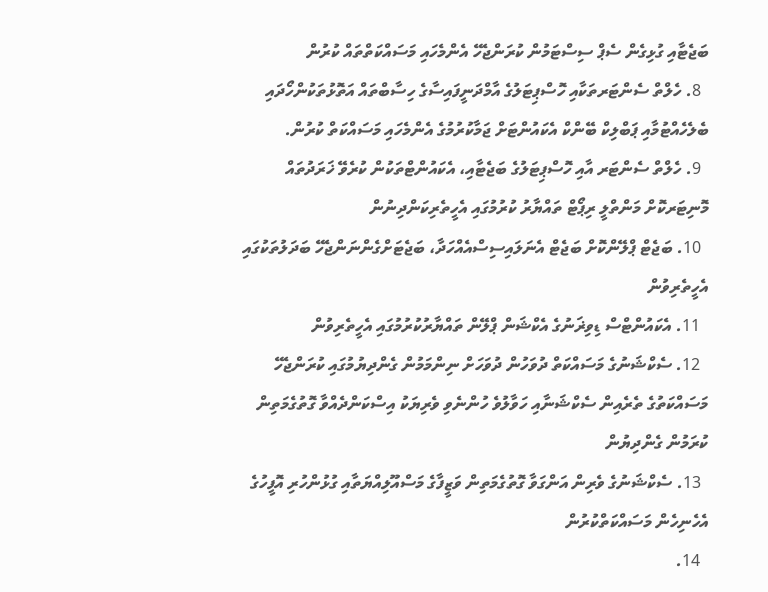ބަޖެޓާއި ގުޅިގެން ސެޕް ސިސްޓަމުން ކުރަންޖެހޭ އެންމެހައި މަސައްކަތްތައް ކުރުން
  8. ހެލްތް ސެންޓަރތަކާއި ހޮސްޕިޓަލުގެ އާމްދަނީފައިސާގެ ހިސާބްތައް އަތޮޅުތަކުންހޯދައި ބެލެހެއްޓުމާއި ޕަބްލިކް ބޭންކް އެކައުންޓަށް ޖަމާކުރުމުގެ އެންމެހައި މަސައްކަތް ކުރުން.
  9. ހެލްތް ސެންޓަރ އާއި ހޮސްޕިޓަލުގެ ބަޖެޓާއި، އެކައުންޓްތަކުން ކުރެވޭ ޚަރަދުތައް މޮނިޓަރކޮށް މަންތްލީ ރިޕޯޓް ތައްޔާރު ކުރުމުގައި އެހީތެރިކަންދިނުން
  10. ބަޖެޓް ޕްލޭންކޮށް ބަޖެޓް އެނަލައިސިސްއެއްހަދާ، ބަޖެޓަށްގެންނަންޖެހޭ ބަދަލުތަކުގައި އެހީތެރިވުން
  11. އެކައުންޓްސް ޑިވިޜަނުގެ އެކްޝަން ޕްލޭން ތައްޔާރުކުރުމުގައި އެހީތެރިވުން
  12. ސެކްޝަނުގެ މަސައްކަތް ދުވަހުން ދުވަހަށް ނިންމަމުން ގެންދިޔުމުގައި ކުރަންޖެހޭ މަސައްކަތުގެ ތެރެއިން ސެކްޝަނާއި ހަވާލުވެ ހުންނެވި ވެރިޔަކު އިސްކަންދެއްވާ ގޮތުގެމަތިން ކުރަމުން ގެންދިޔުން
  13. ސެކްޝަނުގެ ވެރިން އަންގަވާ ގޮތުގެމަތިން ވަޒީފާގެ މަސްއޫލިއްޔަތާއި ގުޅުންހުރި އޮފީހުގެ އެހެނިހެން މަސައްކަތްކުރުން
  14.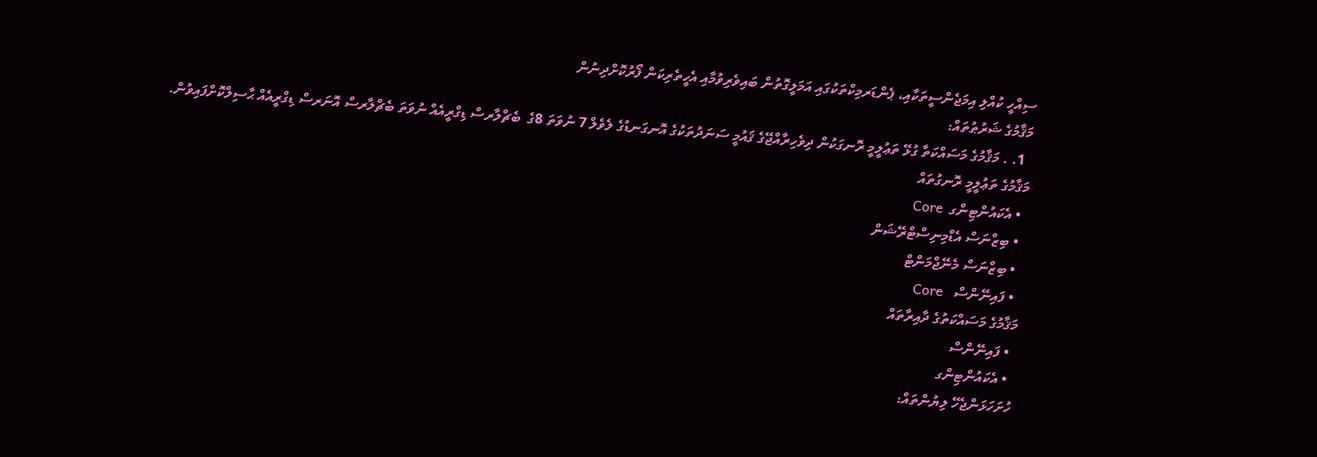ސިއްހީ ކުއްލި އިމަޖެންސީތަކާއި، ޕެންޑަރމިކްތަކުގައި އަމަލީގޮތުން ބައިވެރިވުމާއި އެހީތެރިކަން ފޯރުކޮށްދިނުން
މަޤާމުގެ ޝަރުޠުތައް:
  1. . މަޤާމުގެ މަސައްކަތާ ގުޅޭ ތަޢުލީމީ ރޮނގަކުން ދިވެހިރާއްޖޭގެ ޤައުމީ ސަނަދުތަކުގެ އޮނގަނޑުގެ ލެވެލް 7 ނުވަތަ 8ގެ  ބެޗްލާރސް ޑިގްރީއެއް ނުވަތަ ބެޗްލާރސް އޮނަރސް ޑިގްރީއެއް ޙާސިލްކޮށްފައިވުން.
މަޤާމުގެ ތަޢުލީމީ ރޮނގުތައް
  • އެކައުންޓިންގ  Core
  • ބިޒްނަސް އެޑްމިނިސްޓްރޭޝަން
  • ބިޒްނަސް މެނޭޖްމަންޓް
  • ފައިނޭންސް   Core
މަޤާމުގެ މަސައްކަތުގެ ދާއިރާތައް
  • ފައިނޭންސް
  • އެކައުންޓިންގ
ހުށަހަޅަންޖެހޭ ލިޔުންތައް: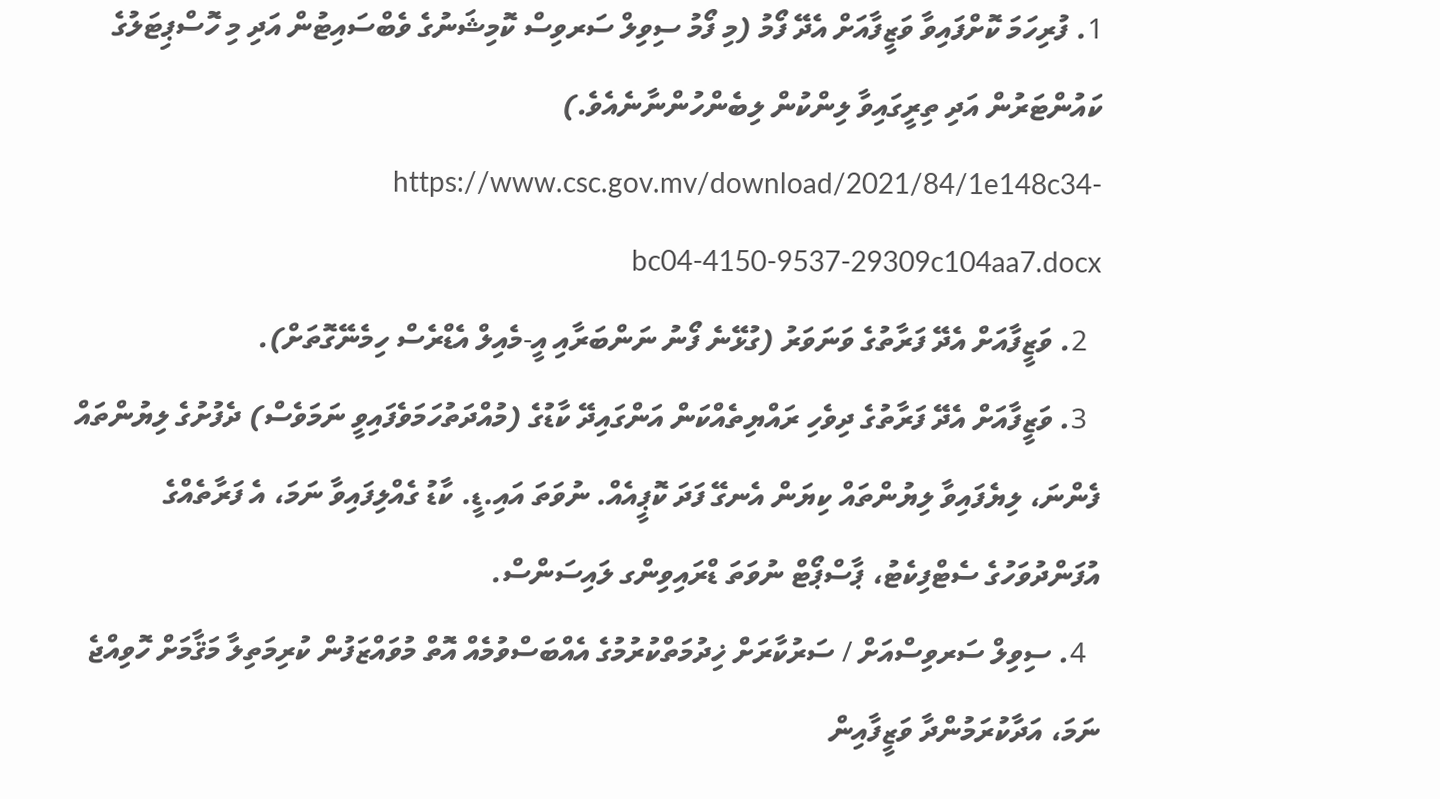1. ފުރިހަމަ ކޮށްފައިވާ ވަޒީފާއަށް އެދޭ ފޯމު (މި ފޯމު ސިވިލް ސަރވިސް ކޮމިޝަނުގެ ވެބްސައިޓުން އަދި މި ހޮސްޕިޓަލުގެ ކައުންޓަރުން އަދި ތިރީގައިވާ ލިންކުން ލިބެންހުންނާނެއެވެ.)  https://www.csc.gov.mv/download/2021/84/1e148c34-bc04-4150-9537-29309c104aa7.docx
  2. ވަޒީފާއަށް އެދޭ ފަރާތުގެ ވަނަވަރު (ގުޅޭނެ ފޯނު ނަންބަރާއި އީ-މެއިލް އެޑްރެސް ހިމެނޭގޮތަށް).
  3. ވަޒީފާއަށް އެދޭ ފަރާތުގެ ދިވެހި ރައްޔިތެއްކަން އަންގައިދޭ ކާޑުގެ (މުއްދަތުހަމަވެފައިވީ ނަމަވެސް) ދެފުށުގެ ލިޔުންތައް ފެންނަ، ލިޔެފައިވާ ލިޔުންތައް ކިޔަން އެނގޭ ފަދަ ކޮޕީއެއް. ނުވަތަ އައި.ޑީ. ކާޑު ގެއްލިފައިވާ ނަމަ، އެ ފަރާތެއްގެ އުފަންދުވަހުގެ ސެޓްފިކެޓު، ޕާސްޕޯޓް ނުވަތަ ޑްރައިވިންގ ލައިސަންސް.
  4. ސިވިލް ސަރވިސްއަށް / ސަރުކާރަށް ޚިދުމަތްކުރުމުގެ އެއްބަސްވުމެއް އޮތް މުވައްޒަފުން ކުރިމަތިލާ މަޤާމަށް ހޮވިއްޖެ ނަމަ، އަދާކުރަމުންދާ ވަޒީފާއިން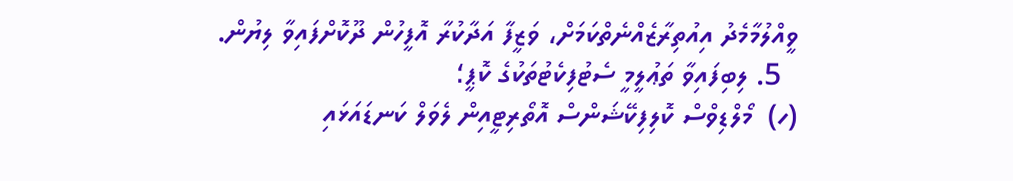ވީއްލުމާމެދު އިއުތިރާޒެއްނެތްކަމަށް، ވަޒީފާ އަދާކުރާ އޮފީހުން ދޫކޮށްފައިވާ ލިޔުން.
  5. ލިބިފައިވާ ތަޢުލީމީ ސެޓުފިކެޓުތަކުގެ ކޮޕީ؛
(ހ)  މޯލްޑިވްސް ކޮލިފިކޭޝަންސް އޮތޯރިޓީއިން ލެވަލް ކަނޑައަޅައި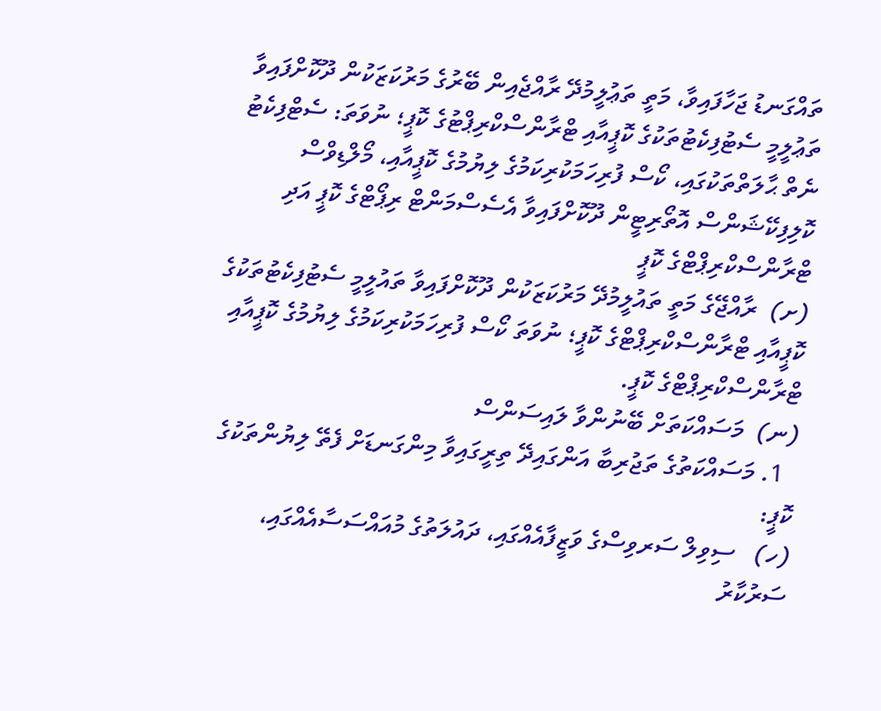ތައްގަނޑު ޖަހާފައިވާ، މަތީ ތަޢުލީމުދޭ ރާއްޖެއިން ބޭރުގެ މަރުކަޒަކުން ދޫކޮށްފައިވާ ތަޢުލީމީ ސެޓުފިކެޓުތަކުގެ ކޮޕީއާއި ޓްރާންސްކްރިޕްޓުގެ ކޮޕީ؛ ނުވަތަ: ސެޓްފިކެޓު ނެތް ޙާލަތްތަކުގައި، ކޯސް ފުރިހަމަކުރިކަމުގެ ލިޔުމުގެ ކޮޕީއާއި، މޯލްޑިވްސް ކޮލިފިކޭޝަންސް އޮތޯރިޓީން ދޫކޮށްފައިވާ އެސެސްމަންޓް ރިޕޯޓްގެ ކޮޕީ އަދި ޓްރާންސްކްރިޕްޓްގެ ކޮޕީ
(ށ)  ރާއްޖޭގެ މަތީ ތައުލީމުދޭ މަރުކަޒަކުން ދޫކޮށްފައިވާ ތައުލީމީ ސެޓުފިކެޓުތަކުގެ ކޮޕީއާއި ޓްރާންސްކްރިޕްޓްގެ ކޮޕީ؛ ނުވަތަ ކޯސް ފުރިހަމަކުރިކަމުގެ ލިޔުމުގެ ކޮޕީއާއި ޓްރާންސްކްރިޕްޓްގެ ކޮޕީ.
(ނ)  މަސައްކަތަށް ބޭނުންވާ ލައިސަންސް
  1. މަސައްކަތުގެ ތަޖުރިބާ އަންގައިދޭ ތިރީގައިވާ މިންގަނޑަށް ފެތޭ ލިޔުންތަކުގެ ކޮޕީ:
(ހ)   ސިވިލް ސަރވިސްގެ ވަޒީފާއެއްގައި، ދައުލަތުގެ މުއައްސަސާއެއްގައި، ސަރުކާރު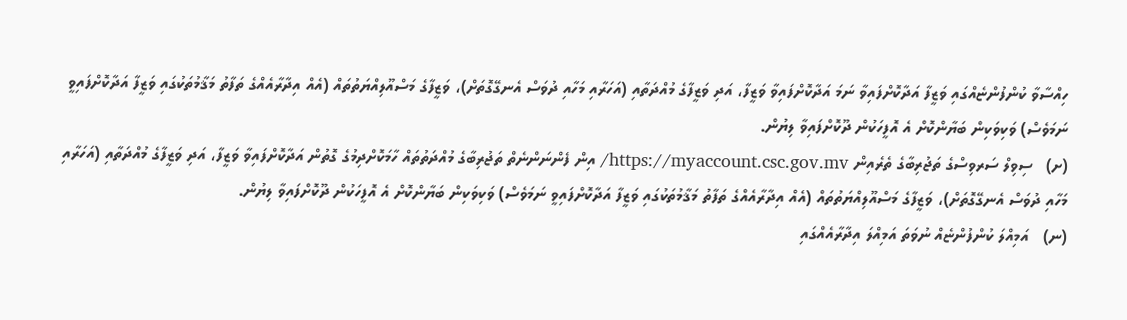ހިއްސާވާ ކުންފުންޏެއްގައި ވަޒީފާ އަދާކޮށްފައިވާ ނަމަ އަދާކޮށްފައިވާ ވަޒީފާ، އަދި ވަޒީފާގެ މުއްދަތާއި (އަހަރާއި މަހާއި ދުވަސް އެނގޭގޮތަށް)، ވަޒީފާގެ މަސްއޫލިއްޔަތުތައް (އެއް އިދާރާއެއްގެ ތަފާތު މަޤާމުތަކުގައި ވަޒީފާ އަދާކޮށްފައިވީ ނަމަވެސް) ވަކިވަކިން ބަޔާންކޮށް އެ އޮފީހަކުން ދޫކޮށްފައިވާ ލިޔުން.
(ށ)   ސިވިލް ސަރވިސްގެ ތަޖުރިބާގެ ތެރެއިން https://myaccount.csc.gov.mv/ އިން ފެންނަންނެތް ތަޖުރިބާގެ މުއްދަތުތައް ހާމަކޮށްދިމުގެ ގޮތުން އަދާކޮށްފައިވާ ވަޒީފާ، އަދި ވަޒީފާގެ މުއްދަތާއި (އަހަރާއި މަހާއި ދުވަސް އެނގޭގޮތަށް)، ވަޒީފާގެ މަސްއޫލިއްޔަތުތައް (އެއް އިދާރާއެއްގެ ތަފާތު މަޤާމުތަކުގައި ވަޒީފާ އަދާކޮށްފައިވީ ނަމަވެސް) ވަކިވަކިން ބަޔާންކޮށް އެ އޮފީހަކުން ދޫކޮށްފައިވާ ލިޔުން.
(ނ)   އަމިއްލަ ކުންފުންޏެއް ނުވަތަ އަމިއްލަ އިދާރާއެއްގައި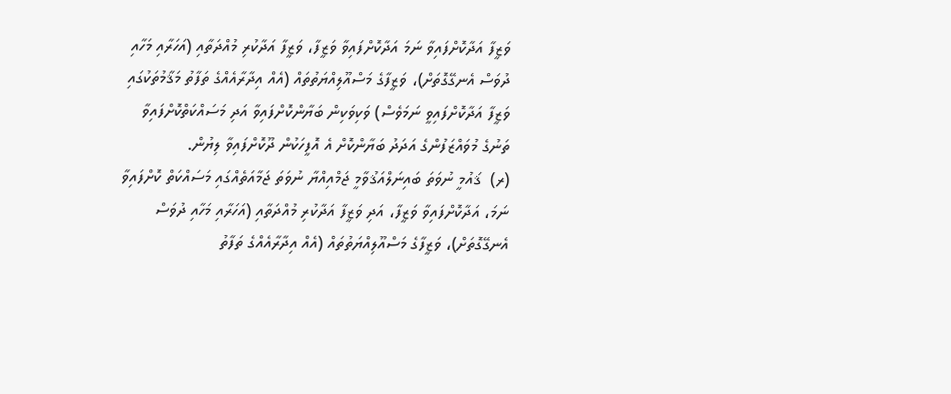ވަޒީފާ އަދާކޮށްފައިވާ ނަމަ އަދާކޮށްފައިވާ ވަޒީފާ، ވަޒީފާ އަދާކުރި މުއްދަތާއި (އަހަރާއި މަހާއި ދުވަސް އެނގޭގޮތަށް)، ވަޒީފާގެ މަސްއޫލިއްޔަތުތައް (އެއް އިދާރާއެއްގެ ތަފާތު މަޤާމުތަކުގައި ވަޒީފާ އަދާކޮށްފައިވީ ނަމަވެސް) ވަކިވަކިން ބަޔާންކޮށްފައިވާ އަދި މަސައްކަތްކޮށްފައިވާ ތަނުގެ މުވައްޒަފުންގެ އަދަދު ބަޔާންކޮށް އެ އޮފީހަކުން ދޫކޮށްފައިވާ ލިޔުން.
(ރ)  ޤައުމީ ނުވަތަ ބައިނަލްއަޤުވާމީ ޖަމްއިއްޔާ ނުވަތަ ޖަމާއަތެއްގައި މަސައްކަތް ކޮށްފައިވާ ނަމަ، އަދާކޮށްފައިވާ ވަޒީފާ، އަދި ވަޒީފާ އަދާކުރި މުއްދަތާއި (އަހަރާއި މަހާއި ދުވަސް އެނގޭގޮތަށް)، ވަޒީފާގެ މަސްއޫލިއްޔަތުތައް (އެއް އިދާރާއެއްގެ ތަފާތު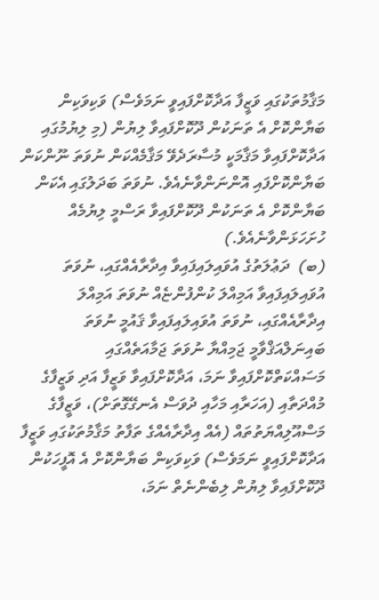މަޤާމުތަކުގައި ވަޒީފާ އަދާކޮށްފައިވީ ނަމަވެސް) ވަކިވަކިން ބަޔާންކޮށް އެ ތަނަކުން ދޫކޮށްފައިވާ ލިޔުން (މި ލިޔުމުގައި އަދާކޮށްފައިވާ މަޤާމަކީ މުސާރަދެވޭ މަޤާމެއްކަން ނުވަތަ ނޫންކަން ބަޔާންކޮށްފައި އޮންނަންވާނެއެވެ. ނުވަތަ ބަދަލުގައި އެކަން ބަޔާންކޮށް އެ ތަނަކުން ދޫކޮށްފައިވާ ރަސްމީ ލިޔުމެއް ހުށަހަޅަންވާނެއެވެ.)
(ބ)  ދަޢުލަތުގެ އުވައިލައިފައިވާ އިދާރާއެއްގައި، ނުވަތަ އުވައިލައިފައިވާ އަމިއްލަ ކުންފުންޏެއް ނުވަތަ އަމިއްލަ އިދާރާއެއްގައި، ނުވަތަ އުވައިލައިފައިވާ ޤައުމީ ނުވަތަ ބައިނަލްއަޤްވާމީ ޖަމިއްޔާ ނުވަތަ ޖަމާއަތެއްގައި މަސައްކަތްކޮށްފައިވާ ނަމަ، އަދާކޮށްފައިވާ ވަޒީފާ އަދި ވަޒީފާގެ މުއްދަތާއި (އަހަރާއި މަހާއި ދުވަސް އެނގޭގޮތަށް)، ވަޒީފާގެ މަސްއޫލިއްޔަތުތައް (އެއް އިދާރާއެއްގެ ތަފާތު މަޤާމުތަކުގައި ވަޒީފާ އަދާކޮށްފައިވީ ނަމަވެސް) ވަކިވަކިން ބަޔާންކޮށް އެ އޮފީހަކުން ދޫކޮށްފައިވާ ލިޔުން ލިބެންނެތް ނަމަ،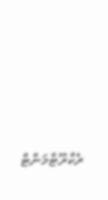ރެކްރޫޓްމަންޓް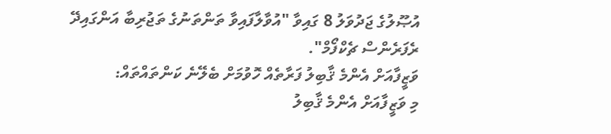އުޞޫލުގެ ޖަދުވަލު 8 ގައިވާ "އުވާލާފައިވާ ތަންތަނުގެ ތަޖުރިބާ އަންގައިދޭ ރެފަރެންސް ޗެކްފޯމް".
ވަޒީފާއަށް އެންމެ ޤާބިލު ފަރާތެއް ހޮވުމަށް ބެލޭނެ ކަންތައްތައް:
މި ވަޒީފާއަށް އެންމެ ޤާބިލު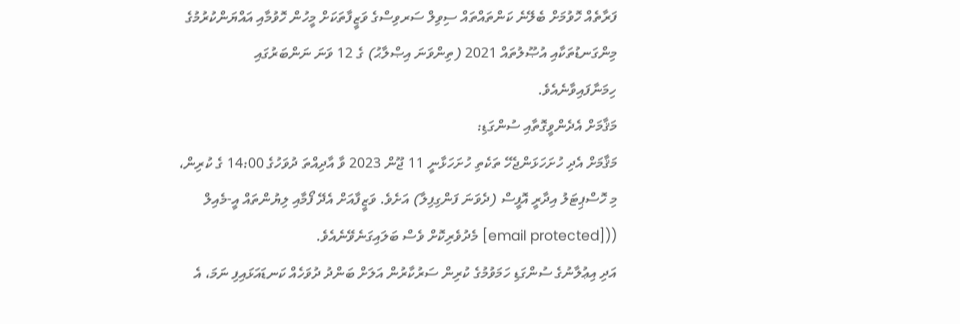ފަރާތެއް ހޮވުމަށް ބެލޭނެ ކަންތައްތައް ސިވިލް ސަރވިސްގެ ވަޒީފާތަކަށް މީހުން ހޮވުމާއި އައްޔަންކުރުމުގެ މިންގަނޑުތަކާއި އުޞޫލުތައް 2021 (ތިންވަނަ އިޞްލާޙު) ގެ 12 ވަނަ ނަންބަރުގައި ހިމަނާފައިވާނެއެވެ.
މަޤާމަށް އެދެންވީގޮތާއި ސުންގަޑި:
މަޤާމަށް އެދި ހުށަހަޅަންޖެހޭ ތަކެތި ހުށަހަޅާނީ 11 ޖޫން 2023 ވާ އާދިއްތަ ދުވަހުގެ 14:00 ގެ ކުރިން، މި ހޮސްޕިޓަލު އިދާރީ އޮފީސް (ދެވަނަ ފަންގިފިލާ) އަށެވެ. ވަޒީފާއަށް އެދޭ ފޯމާއި ލިޔުންތައް އީ-މެއިލް (([email protected] މެދުވެރިކޮށް ވެސް ބަލައިގަނެވޭނެއެވެ.
އަދި އިޢުލާނުގެ ސުންގަޑި ހަމަވުމުގެ ކުރިން ސަރުކާރުން އަލަށް ބަންދު ދުވަހެއް ކަނޑައަޅައިފި ނަމަ، އެ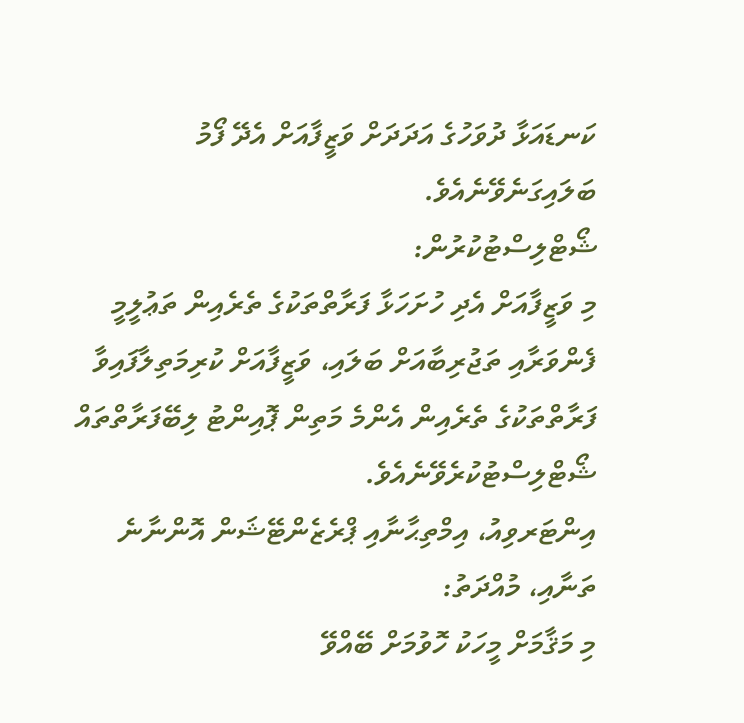ކަނޑައަޅާ ދުވަހުގެ އަދަދަށް ވަޒީފާއަށް އެދޭ ފޯމު ބަލައިގަނެވޭނެއެވެ.
ޝޯޓްލިސްޓުކުރުން:
މި ވަޒީފާއަށް އެދި ހުށަހަޅާ ފަރާތްތަކުގެ ތެރެއިން ތަޢުލީމީ ފެންވަރާއި ތަޖުރިބާއަށް ބަލައި، ވަޒީފާއަށް ކުރިމަތިލާފައިވާ ފަރާތްތަކުގެ ތެރެއިން އެންމެ މަތިން ޕޮއިންޓު ލިބޭފަރާތްތައް ޝޯޓްލިސްޓުކުރެވޭނެއެވެ.
އިންޓަރވިއު، އިމްތިޙާނާއި ޕްރެޒެންޓޭޝަން އޮންނާނެ ތަނާއި، މުއްދަތު:
މި މަޤާމަށް މީހަކު ހޮވުމަށް ބޭއްވޭ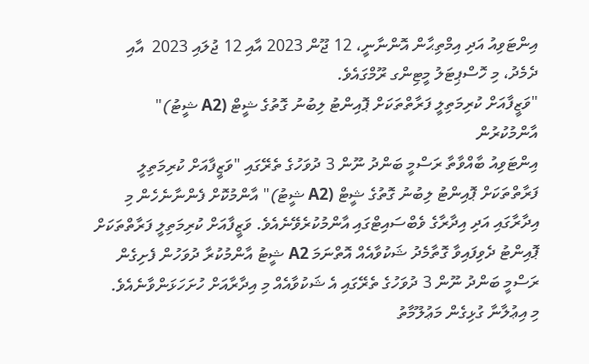އިންޓަވިއު އަދި އިމްތިޙާން އޮންނާނީ، 12 ޖޫން 2023 އާއި 12 ޖުލައި 2023  އާއި ދެމެދު، މި ހޮސްޕިޓަލު މީޓިންގ ރޫމްގައެވެ.
"ވަޒީފާއަށް ކުރިމަތިލީ ފަރާތްތަކަށް ޕޮއިންޓު ލިބުނު ގޮތުގެ ޝީޓް (A2 ޝީޓު)" އާންމުކުރުން
އިންޓަވިއު ބާއްވާތާ ރަސްމީ ބަންދު ނޫން 3 ދުވަހުގެ ތެރޭގައި "ވަޒީފާއަށް ކުރިމަތިލީ ފަރާތްތަކަށް ޕޮއިންޓު ލިބުނު ގޮތުގެ ޝީޓް (A2 ޝީޓު)" އާންމުކޮށް ފެންނާނެހެން މި އިދާރާގައި އަދި އިދާރާގެ ވެބްސައިޓްގައި އާންމުކުރެވޭނެއެވެ. ވަޒީފާއަށް ކުރިމަތިލީ ފަރާތްތަކަށް ޕޮއިންޓު ދެވިފައިވާ ގޮތާމެދު ޝަކުވާއެއް އޮތްނަމަ A2 ޝީޓު އާންމުކުރާ ދުވަހުން ފެށިގެން ރަސްމީ ބަންދު ނޫން 3 ދުވަހުގެ ތެރޭގައި އެ ޝަކުވާއެއް މި އިދާރާއަށް ހުށަހަޅަންވާނެއެވެ.
މި އިޢުލާނާ ގުޅިގެން މަޢުލޫމާތު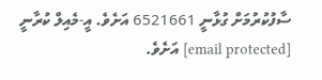ސާފުކުރުމަށް ގުޅާނީ 6521661 އަށެވެ. އީ-މެއިލް ކުރާނީ [email protected] އަށެވެ.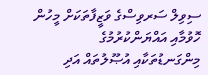ސިވިލް ސަރވިސްގެ ވަޒީފާތަކަށް މީހުން ހޮވުމާއި އައްޔަންކުރުމުގެ މިންގަނޑުތަކާއި އުޞޫލުތައް އަދި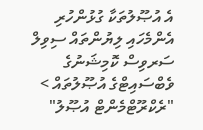އެ އުޞޫލުތަކާ ގުޅުންހުރި އެންމެހައި ލިޔުންތައް ސިވިލް ސަރވިސް ކޮމިޝަނުގެ ވެބްސައިޓްގެ އުޞޫލުތައް > "ރެކްރޫޓްމެންޓް އުޞޫލު"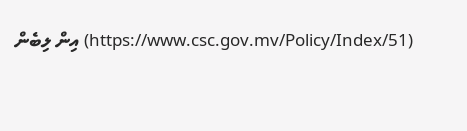(https://www.csc.gov.mv/Policy/Index/51) އިން ލިބެން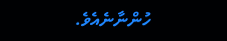ހުންނާނެއެވެ.